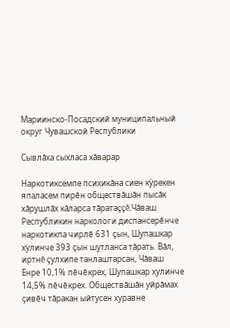Мариинско-Посадский муниципальный округ Чувашской Республики

Сывлăха сыхласа хăварар

Наркотиксемпе психикăна сиен кÿрекен япаласем пирĕн обществăшăн пысăк хăрушлăх кăларса тăратаççĕ.Чăваш Республикин наркологи диспансерĕнче наркотикпа чирлĕ 631 çын, Шупашкар хулинче 393 çын шутланса тăрать. Вăл, иртнĕ çулхипе танлаштарсан, Чăваш Енре 10,1% пĕчĕкрех, Шупашкар хулинче 14,5% пĕчĕкрех. Обществăшăн уйрăмах çивĕч тăракан ыйтусен хуравне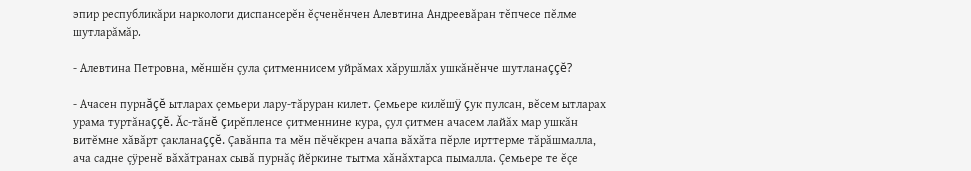эпир республикăри наркологи диспансерĕн ĕçченĕнчен Алевтина Андреевăран тĕпчесе пĕлме шутларăмăр.

- Алевтина Петровна, мĕншĕн çула çитменнисем уйрăмах хăрушлăх ушкăнĕнче шутланаççĕ?

- Ачасен пурнăçĕ ытларах çемьери лару-тăруран килет. Çемьере килĕшÿ çук пулсан, вĕсем ытларах урама туртăнаççĕ. Ăс-тăнĕ çирĕпленсе çитменнине кура, çул çитмен ачасем лайăх мар ушкăн витĕмне хăвăрт çакланаççĕ. Çавăнпа та мĕн пĕчĕкрен ачапа вăхăта пĕрле ирттерме тăрăшмалла, ача садне çÿренĕ вăхăтранах сывă пурнăç йĕркине тытма хăнăхтарса пымалла. Çемьере те ĕçе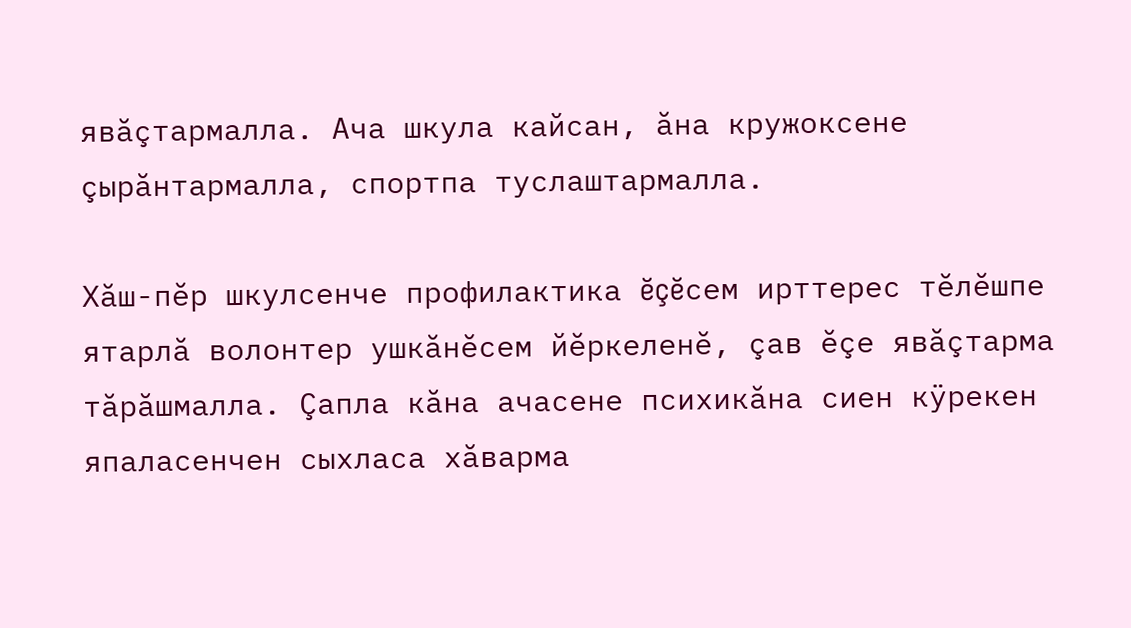явăçтармалла. Ача шкула кайсан, ăна кружоксене çырăнтармалла, спортпа туслаштармалла.

Хăш-пĕр шкулсенче профилактика ĕçĕсем ирттерес тĕлĕшпе ятарлă волонтер ушкăнĕсем йĕркеленĕ, çав ĕçе явăçтарма тăрăшмалла. Çапла кăна ачасене психикăна сиен кÿрекен япаласенчен сыхласа хăварма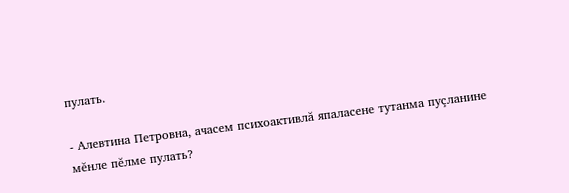пулать.

- Алевтина Петровна, ачасем психоактивлă япаласене тутанма пуçланине мĕнле пĕлме пулать?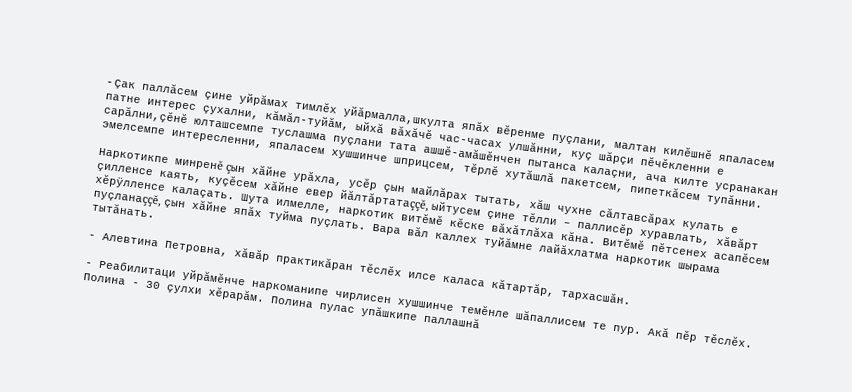- Çак паллăсем çине уйрăмах тимлĕх уйăрмалла,шкулта япăх вĕренме пуçлани, малтан килĕшнĕ япаласем патне интерес çухални, кăмăл-туйăм, ыйхă вăхăчĕ час-часах улшăнни, куç шăрçи пĕчĕкленни е сарăлни,çĕнĕ юлташсемпе туслашма пуçлани тата ашшĕ-амăшĕнчен пытанса калаçни, ача килте усранакан эмелсемпе интересленни, япаласем хушшинче шприцсем, тĕрлĕ хутăшлă пакетсем, пипеткăсем тупăнни.

Наркотикпе минренĕ çын хăйне урăхла, усĕр çын майлăрах тытать, хăш чухне сăлтавсăрах кулать е çилленсе каять, куçĕсем хăйне евер йăлтăртатаççĕ, ыйтусем çине тĕлли – паллисĕр хуравлать, хăвăрт хĕрÿлленсе калаçать. Шута илмелле, наркотик витĕмĕ кĕске вăхăтлăха кăна. Витĕмĕ пĕтсенех асапĕсем пуçланаççĕ, çын хăйне япăх туйма пуçлать. Вара вăл каллех туйăмне лайăхлатма наркотик шырама тытăнать.

- Алевтина Петровна, хăвăр практикăран тĕслĕх илсе каласа кăтартăр, тархасшăн.

- Реабилитаци уйрăмĕнче наркоманипе чирлисен хушшинче темĕнле шăпаллисем те пур. Акă пĕр тĕслĕх. Полина - 30 çулхи хĕрарăм. Полина пулас упăшкипе паллашнă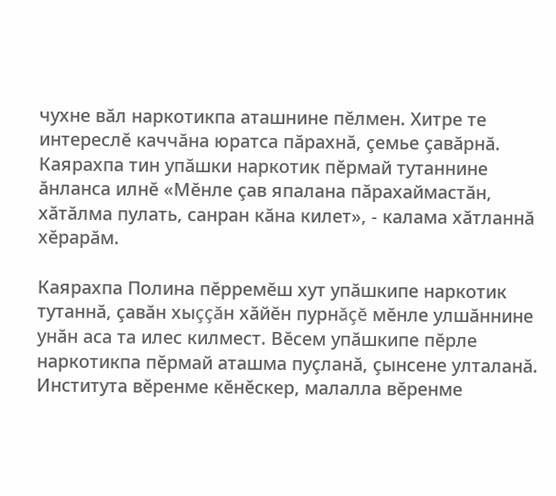чухне вăл наркотикпа аташнине пĕлмен. Хитре те интереслĕ каччăна юратса пăрахнă, çемье çавăрнă. Каярахпа тин упăшки наркотик пĕрмай тутаннине ăнланса илнĕ «Мĕнле çав япалана пăрахаймастăн, хăтăлма пулать, санран кăна килет», - калама хăтланнă хĕрарăм.

Каярахпа Полина пĕрремĕш хут упăшкипе наркотик тутаннă, çавăн хыççăн хăйĕн пурнăçĕ мĕнле улшăннине унăн аса та илес килмест. Вĕсем упăшкипе пĕрле наркотикпа пĕрмай аташма пуçланă, çынсене улталанă. Института вĕренме кĕнĕскер, малалла вĕренме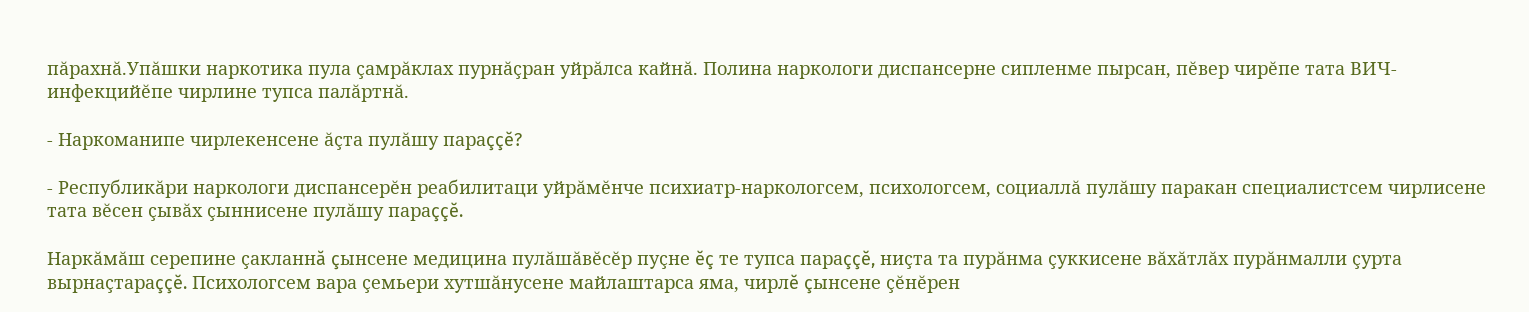пăрахнă.Упăшки наркотика пула çамрăклах пурнăçран уйрăлса кайнă. Полина наркологи диспансерне сипленме пырсан, пĕвер чирĕпе тата ВИЧ-инфекцийĕпе чирлине тупса палăртнă.

- Наркоманипе чирлекенсене ăçта пулăшу параççĕ?

- Республикăри наркологи диспансерĕн реабилитаци уйрăмĕнче психиатр-наркологсем, психологсем, социаллă пулăшу паракан специалистсем чирлисене тата вĕсен çывăх çыннисене пулăшу параççĕ.

Наркăмăш серепине çакланнă çынсене медицина пулăшăвĕсĕр пуçне ĕç те тупса параççĕ, ниçта та пурăнма çуккисене вăхăтлăх пурăнмалли çурта вырнаçтараççĕ. Психологсем вара çемьери хутшăнусене майлаштарса яма, чирлĕ çынсене çĕнĕрен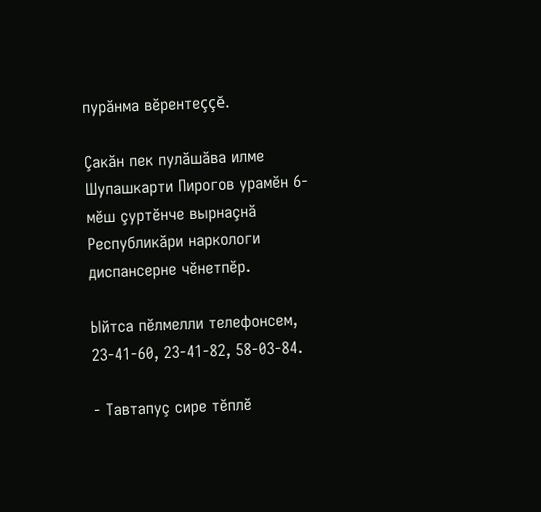пурăнма вĕрентеççĕ.

Çакăн пек пулăшăва илме Шупашкарти Пирогов урамĕн 6-мĕш çуртĕнче вырнаçнă Республикăри наркологи диспансерне чĕнетпĕр.

Ыйтса пĕлмелли телефонсем, 23-41-60, 23-41-82, 58-03-84.

- Тавтапуç сире тĕплĕ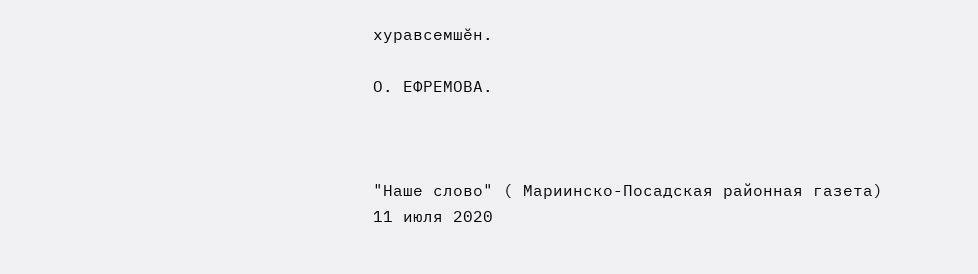хуравсемшĕн.

О. ЕФРЕМОВА.



"Наше слово" ( Мариинско-Посадская районная газета)
11 июля 2020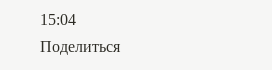15:04
Поделиться